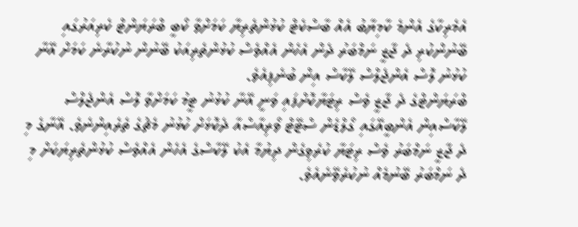އެމެރިކާގެ އެންމެ ކާމިޔާބު އެއް ބާސްކެޓް ކުޅުންތެރިޔާ ކަމަށްވާ ކޯބީ ބްރަޔަންޓް ކެރިއަރުގައި ބޭނުންކުރި ދެ ޖާޒީ ނަމްބަރު ދެން އެހެން އެއްވެސް ކުޅުންތެރިއަކު ބޭނުން ނުކުރާނެ ކަމަށް އޭނާ ކުޅުނު ލޮސް އެންޖެލްސް ލޭކާސް އިން ބުނެފިއެވެ.
ބްރަޔަންޓްގެ ދެ ޖާޒީ ވެސް ރިޓަޔާކޮށްފައި ވަނީ އޭނާ ކުޅުނު ޓީމު ކަމަށްވާ ލޮސް އެންޖެލްސް ލޭކާސްއިން އެންބީއޭގައި ގޯލްޑެން ސްޓޭޓް ވޯރިއާސްއާ ދެކޮޅަށް ކުޅުނު މެޗުގެ ތެރެއިންނެވެ. އޭނާގެ މި ދެ ޖާޒީ ނަމްބަރު ވެސް ރިޓަޔާ ކުރެވިގެން ދިޔުމާ އެކު ލޭކާސްގެ އެހެން އެއްވެސް ކުޅުންތެރިޔަކަށް މި ދެ ނަމްބަރު ބޭނުމެއް ނުކުރެވޭނެއެވެ.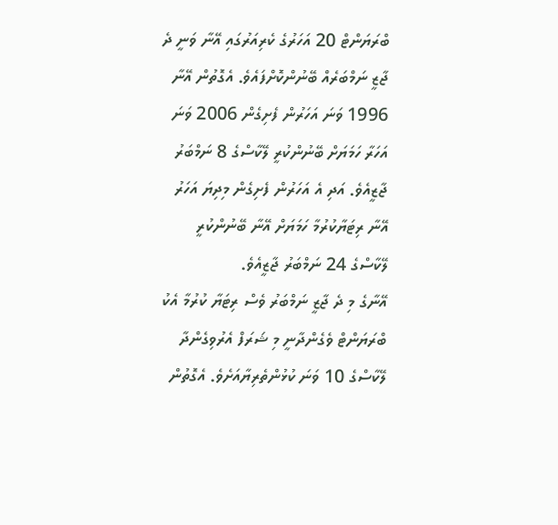ބްރަޔަންޓް 20 އަހަރުގެ ކެރިއަރުގައި އޭނާ ވަނީ ދެ ޖާޒީ ނަމްބަރެއް ބޭނުންކޮށްފައެވެ. އެގޮތުން އޭނާ 1996 ވަނަ އަހަރުން ފެށިގެން 2006 ވަނަ އަހަރާ ހަމަޔަށް ބޭނުންކުރީ ލޭކާސްގެ 8 ނަމްބަރު ޖާޒީއެވެ. އަދި އެ އަހަރުން ފެށިގެން މިދިޔަ އަހަރު އޭނާ ރިޓަޔާކުރުމާ ހަމަޔަށް އޭނާ ބޭނުންކުރީ ލޭކާސްގެ 24 ނަމްބަރު ޖާޒީއެވެ.
އޭނާގެ މި ދެ ޖާޒީ ނަމްބަރު ވެސް ރިޓަޔާ ކުރުމާ އެކު ބްރަޔަންޓް ވެގެންދާނީ މި ޝަރަފް އެރުވިގެންދާ ލޭކާސްގެ 10 ވަނަ ކުޅުންތެރިޔާއަށެވެ. އެގޮތުން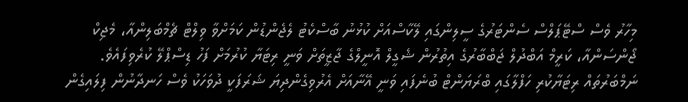މިހާރު ވެސް ސްޓޭޕަލްސް ސެންޓަރުގެ ސީލިންގައި ލޭކާސްއަށް ކުޅުނު ބާސްކެޓު ލެޖެންޑުން ކަމަށްވާ ވިލްޓް ޗެމްބަލިންއާ، މެޖިކް ޖޯންސަންއާ، ކަރީމް އަބްދުލް ޖަބްބާރުގެ އިތުރުން ޝެގީލް އޮނީލްގެ ޖާޒީތަށް ވަނީ ރިޓަޔާ ކުރުމަށް ފަހު ޑިސްޕްލޭ ކުރެވިފައެވެ.
ނަމްބަރުތައް ރިޓަޔާކުރި ހަފްލާގައި ބްރަޔަންޓް ބުނެފައި ވަނީ އޭނާއަށް އެރުވިގެންދިޔަ ޝަރަފަކީ ދުވަހަކު ވެސް ހަނދާނުން ފިލައިގެން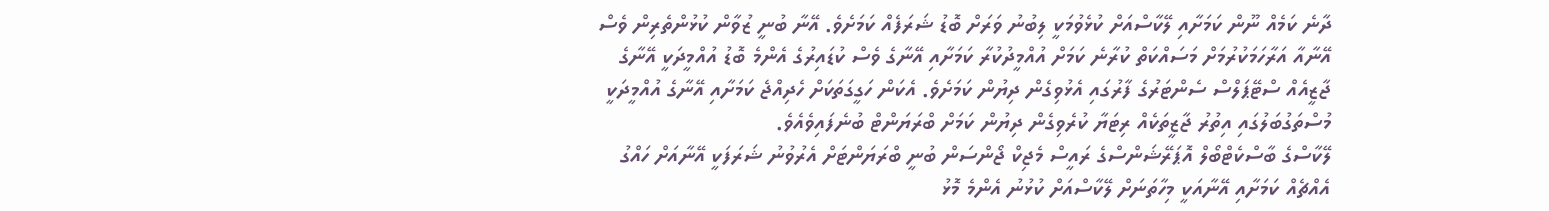ދާނެ ކަމެއް ނޫން ކަމަށާއި ލޭކާސްއަށް ކުޅެވުމަކީ ލިބުނު ވަރަށް ބޮޑު ޝަރަފެއް ކަމަށެވެ. އޭނާ ބުނީ ޒުވާން ކުޅުންތެރިން ވެސް އޭނާއާ އަރާހަމަކުރުމަށް މަސައްކަތް ކުރާނެ ކަމަށް އުއްމީދުކުރާ ކަމަށާއި އޭނާގެ ވެސް ކުޑައިރުގެ އެންމެ ބޮޑު އުއްމީދަކީ އޭނާގެ ޖާޒީއެއް ސްޓޭޕަލްސް ސެންޓަރުގެ ފާރުގައި އެޅުވިގެން ދިޔުން ކަމަށެވެ. އެކަން ހަގީގަތަކަށް ހެދިއްޖެ ކަމަށާއި އޭނާގެ އުއްމީދަކީ މުސްތަގުބަލުގައި އިތުރު ޖާޒީތަކެއް ރިޓަޔާ ކުރެވިގެން ދިޔުން ކަމަށް ބްރަޔަންޓް ބުނެފައިވެއެވެ.
ލޭކާސްގެ ބާސްކެޓްބޯލް އޮޕަރޭޝަންސްގެ ރައީސް މެޖިކް ޖޯންސަން ބުނީ ބްރަޔަންޓަށް އެރުވުނު ޝަރަފަކީ އޭނާއަށް ހައްގު އެއްޗެއް ކަމަށާއި އޭނާއަކީ މިހާތަނަށް ލޭކާސްއަށް ކުޅުނު އެންމެ މޮޅު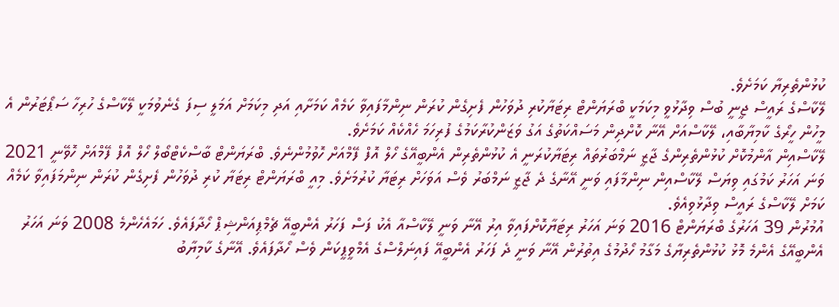ކުޅުންތެރިޔާ ކަމަށެވެ.
ލޭކާސްގެ ރައީސް ޖީނީ ބުސް ވިދާޅުވީ މިކަމަކީ ބްރަޔަންޓް ރިޓަޔާކުރި ދުވަހުން ފެށިގެން ކުރަން ނިންމާފައިވާ ކަމެއް ކަމަށާއި އަދި މިކަމަށް އަމަލީ ސިފަ ގެނެވުމަކީ ލޭކާސްގެ ހުރިހާ ސަޕޯޓަރުން އެ މީހުން ހީރޯގެ ކާމިޔާބާއި، ލޭކާސްއަށް އޭނާ ކޮށްދިން މަސައްކަތުގެ އަގު ވަޒަންކުރާކަމުގެ ފުރިހަމަ ހެއްކެއް ކަމަށެވެ.
ލޭކާސްއިން އާންމުކޮށް ކުޅުންތެރިންގެ ޖާޒީ ނަމްބަރުތައް ރިޓަޔާކުރަނީ އެ ކުޅުންތެރިން އެންބީއޭގެ ހޯލް އޮފް ފޭމްއަށް ހޮވުމުންނެވެ. ބްރަޔަންޓް ބާސްކެޓްބޯލް ހޯލް އޮފް ފޭމްއަށް ހޮވޭނީ 2021 ވަނަ އަހަރު ކަމުގައި ވިޔަސް ލޭކާސްއިން ނިންމާފައި ވަނީ އޭނާގެ ދެ ޖާޒީ ނަމްބަރު ވެސް އަވަހަށް ރިޓަޔާ ކުރުމަށެވެ. މިއީ ބްރަޔަންޓް ރިޓަޔާ ކުރި ދުވަހުން ފެށިގެން ކުރަން ނިންމަފައިވާ ކަމެއް ކަމަށް ލޭކާސްގެ ރައީސް ވިދާޅުވިއެވެ.
އުމުރުން 39 އަހަރުގެ ބްރަޔަންޓް 2016 ވަނަ އަހަރު ރިޓަޔާކޮށްފައިވާ އިރު އޭނާ ވަނީ ލޭކާސްއާ އެކު ފަސް ފަހަރު އެންބީއޭ ޗެމްޕިއަންޝިޕް ހޯދާފައެވެ. ހަމައެހެންމެ 2008 ވަނަ އަހަރު އެންބީއޭގެ އެންމެ މޮޅު ކުޅުންތެރިޔާގެ މަގާމު ހޯދުމުގެ އިތުރުން އޭނާ ވަނީ ދެ ފަހަރު އެންބީއޭ ފައިނަލްސްގެ އެމްވީޕީކަން ވެސް ހޯދާފައެވެ. އޭނާގެ ކާމިޔާބު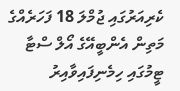ކެރިއަރުގައި ޖުމްލަ 18 ފަހަރެއްގެ މަތިން އެންބީއޭގެ އޯލް ސްޓާ ޓީމުގައި ހިމެނިފައިވާއިރު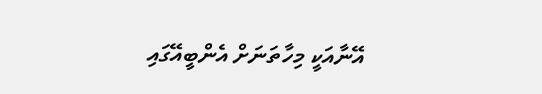އޭނާއަކީ މިހާތަނަށް އެންބީއޭގައި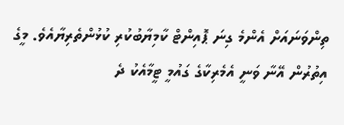ތިންވަނައަށް އެންމެ ގިނަ ޕޮއިންޓް ކާމިޔާބުކުރި ކުޅުންތެރިޔާއެވެ. މީގެ އިތުރުން އޭނާ ވަނީ އެމެރިކާގެ ގައުމީ ޓީމާއެކު ދެ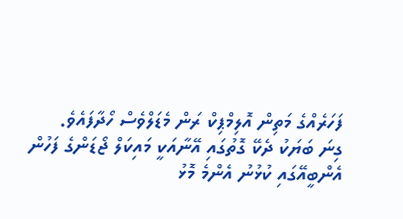ފަހަރެއްގެ މަތިން އޮލިމްޕިކް ރަން މެޑަލްވެސް ހޯދާފައެވެ.
ގިނަ ބަޔަކު ދެކޭ ގޮތުގައި އޭނާއަކީ މައިކަލް ޖޯޑަންގެ ފަހުން އެންބީއޭގައި ކުޅުނު އެންމެ މޮޅު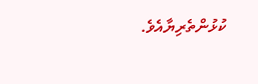ކުޅުންތެރިޔާއެވެ.